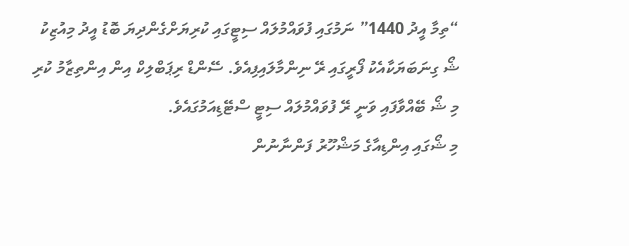“ތިމާ އީދު 1440” ނަމުގައި ފުވައްމުލައް ސިޓީގައި ކުރިޔަށްގެންދިޔަ ބޮޑު އީދު މިއުޒިކު ޝޯ ގިނަބަޔަކާއެކު ފޯރީގައި ރޭ ނިންމާލައިފިއެވެ. ސޭންޑް ރިޕަބްލިކް އިން އިންތިޒާމު ކުރި މި ޝޯ ބޭއްވާފައި ވަނީ ރޭ ފުވައްމުލައް ސިޓީ ސްޓޭޑިއަމުގައެވެ.
މި ޝޯގައި އިންޑިއާގެ މަޝްހޫރު ފަންނާނުން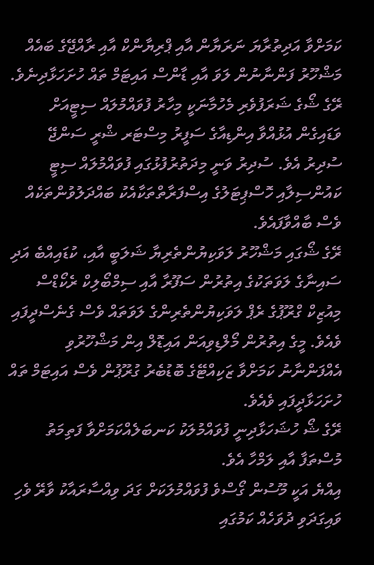ކަމަށްވާ އަދިތުރާޔަ ނަރަޔާން އާއި ޕްރިޔާންކް އާއި ރާއްޖޭގެ ބައެއް މަޝްހޫރު ފަންނާނުން ލަވަ އާއި ޑާންސް އައިޓަމް ތައް ހުށަހަޅާދިނެވެ.
ރޭގެ ޝޯގެ ޝަރަފުވެރި މެހުމާނަކީ މިހާރު ފުވައްމުލައް ސިޓީއަށް ވަޑައިގެން އުޅުއްވާ އިންޑިއާގެ ސަފީރު މިސްޓަރ ޝްރީ ސަންޖޭ ސުދިރު އެވެ. ސުދިރު ވަނީ މިދަތުރުފުޅުގައި ފުވައްމުލައް ސިޓީ ކައުންސިލާއި ހޮސްޕިޓަލުގެ އިސްފަރާތްތަކާއެކު ބައްދަލުވުންތަކެއް ވެސް ބާއްވާފައެވެ.
ރޭގެ ޝޯގައި މަޝްހޫރު ލަވަކިޔުންތެރިޔާ ޝަލަބީ އާއި، ކުޑައިއްބެ އަދި ސައިނާގެ ލަވަތަކުގެ އިތުރުން ސަފޫރާ އާއި ސިމްބޯލިކް ރެކޯޑްސް މިއުޒިކް ގްރޫޕުގެ ރެޕް ލަވަކިޔުންތެރިންގެ ލަވަތައް ވެސް ގެނެސްދީފައި ވެއެވެ. މީގެ އިތުރުން މޯލްޑިވިއަން އައިޑޮލް އިން މަޝްހޫރުވި އެއްފަންނާނު ކަމަށްވާ ޒަކިއްޓޭގެ ބޮޑުބެރު ގުރޫޕުން ވެސް އައިޓަމް ތައް ހުށަހަޅާދީފައި ވެއެވެ.
ރޭގެ ޝޯ ހުޝަހަޅާދިނީ ފުވައްމުލަކު ކަނބަލެއްކަމަށްވާ ފަތިމަތު މުސްތަފާ އާއި ލަމްހާ އެވެ.
އިއްޔެ އަކީ މޫސުން ގޯސްވެ ފުވައްމުލަކަށް ގަދަ ވިއްސާރައާކު ވާރޭ ވެހި ވައިގަދަވި ދުވަހެއް ކަމުގައި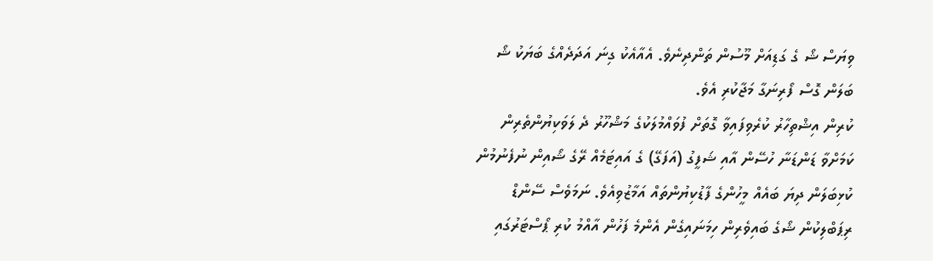ވިޔަސް ޝޯ ގެ ގަޑިއަށް މޫސުން ތަންދިނެވެ. އެއާއެކު ގިނަ އަދަދެއްގެ ބަޔަކު ޝޯ ބަލަން ގޮސް ފޯރިނަގާ މަޖާކުރި އެވެ.
ކުރިން އިޝްތިހާރު ކުރެވިފައިވާ ގޮތަށް ފުވައްމުލަކުގެ މަޝްހޫރު ދެ ލަވަކިޔުންތެރިން ކަމަށްވާ ޑަންޑަނާ ހުސޭން އާއި ޝަފީގު (އަފަގޭ) ގެ އައިޓަމެއް ރޭގެ ޝޯއިން ނުފެނުމުން ކުޅިބަލަން ދިޔަ ބައެއް މީހުންގެ ފާޑުކިޔުންތައް އަމާޒުވިއެވެ. ނަމަވެސް ސޭންޑް ރިޕަބްލިކުން ޝޯގެ ބައިވެރިން ހިމަނައިގެން އެންމެ ފަހުން އާއްމު ކުރި ޕޯސްޓަރުގައި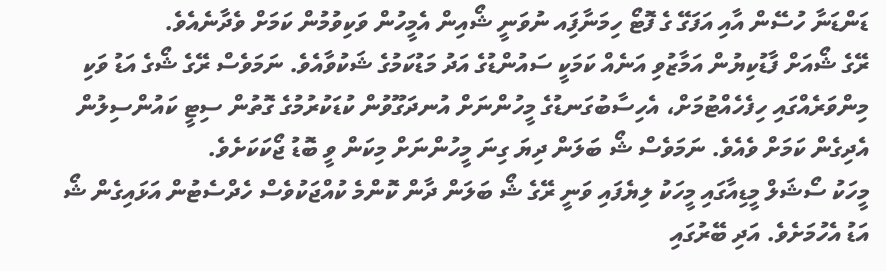ޑަންޑަނާ ހުސޭން އާއި އަފަގޭ ގެ ފޮޓޯ ހިމަނާފަިއ ނުވަނީ ޝޯއިން އެމީހުން ވަކިވުމުން ކަމަށް ވެދާނެއެވެ.
ރޭގެ ޝޯއަށް ފާޑުކިޔުން އަމާޒުވި އަނެއް ކަމަކީ ސައުންޑުގެ އަދު މަޑުކަމުގެ ޝަކުވާއެވެ. ނަމަވެސް ރޭގެ ޝޯގެ އަޑު ވަކި މިންވަރެއްގައި ހިފެހެއްޓުމަށް، އެހިސާބުގަނޑުގެ މީހުންނަށް އުނދަގޫވުން ކުޑަކުރުމުގެ ގޮތުން ސިޓީ ކައުންސިލުން އެދިގެން ކަމަށް ވެއެވެ. ނަމަވެސް ޝޯ ބަލަން ދިޔަ ގިނަ މީހުންނަށް މިކަން ވީ ބޮޑު ޖޯކަކަށެވެ.
މީހަކު ސޯޝަލް މީޑިއާގައި މީހަކު ލިޔެފައި ވަނީ ރޭގެ ޝޯ ބަލަން ދާން ކޮންމެ ކުއްޖަކުވެސް ހެދްސެޓުން އަޅައިގެން ޝޯ އަޑު އެހުމަށެވެ. އަދި ބޭރުގައި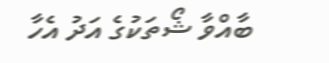ބާއްވާ ޝޯތަކުގެ އަދު އެހާ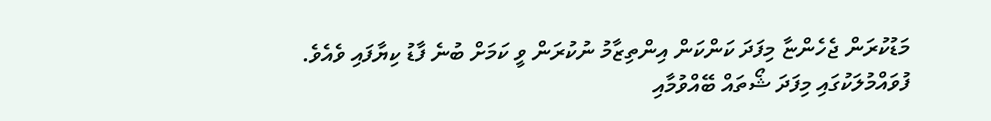މަޑުކުރަން ޖެހެންޏާ މިފަދަ ކަންކަން އިންތިޒާމު ނުކުރަން ވީ ކަމަށް ބުނެ ފާޑު ކިޔާފައި ވެއެވެ.
ފުވައްމުލަކުގައި މިފަދަ ޝޯތައް ބޭއްވުމާއި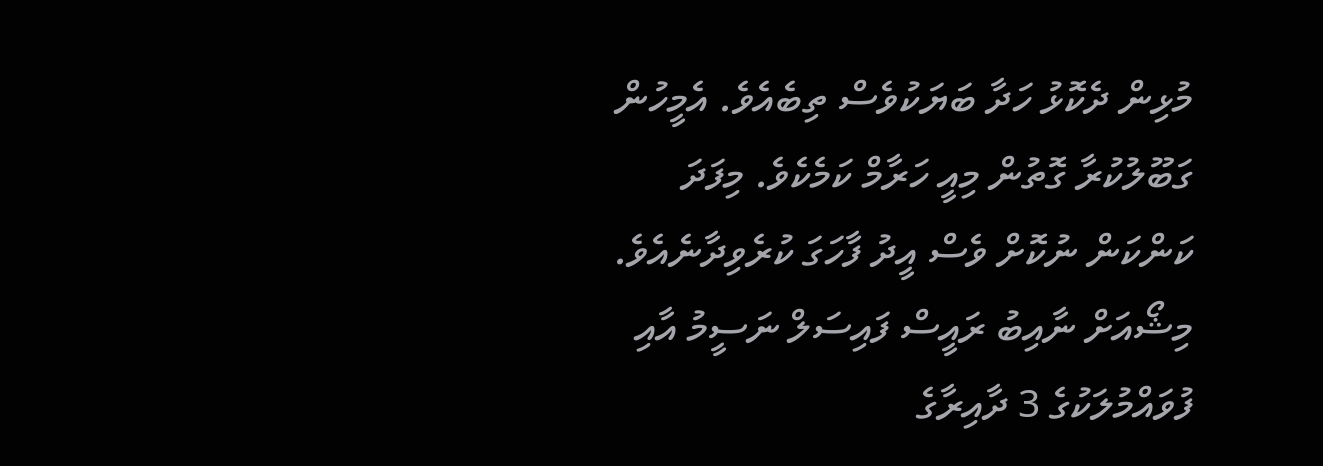މުޅިން ދެކޮޅު ހަދާ ބަޔަކުވެސް ތިބެއެވެ. އެމީހުން ގަބޫލުކުރާ ގޮތުން މިއީ ހަރާމް ކަމެކެވެ. މިފަދަ ކަންކަން ނުކޮށް ވެސް އީދު ފާހަގަ ކުރެވިދާނެއެވެ.
މިޝޯއަށް ނާއިބު ރައީސް ފައިސަލް ނަސީމު އާއި ފުވައްމުލަކުގެ 3 ދާއިރާގެ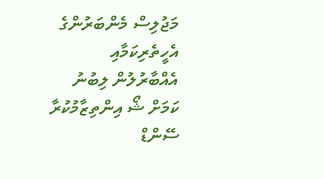މަޖުލިސް މެންބަރުންގެ އެހީތެރިކަމާއި އެއްބާރުލުން ލިބުނު ކަމަށް ޝޯ އިންތިޒާމުކުރާ ސޭންޑް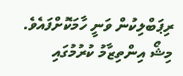ރިޕަބްލިކުން ވަނީ ހާމަކޮށްފައެވެ. މިޝޯ އިންތިޒާމު ކުރުމުގައި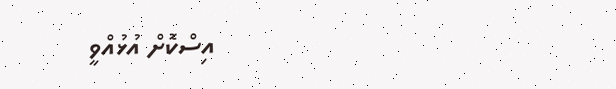އިސްކޮށް އުޅުއްވީ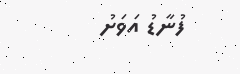ފުނާޑު އަވަށު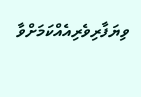ވިޔަފާރިވެރިއެއްކަމަށްވާ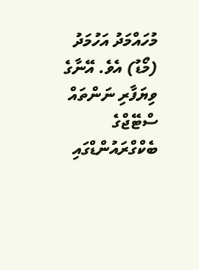މުހައްމަދު އަހުމަދު (މޯޑު) އެވެ. އޭނާގެ ވިޔަފާރި ނަންތައް ސްޓޭޖްގެ ބެކްގްރައުންޑްގައި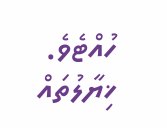ހުއްޓެވެ.
ޚިޔާލުތައް